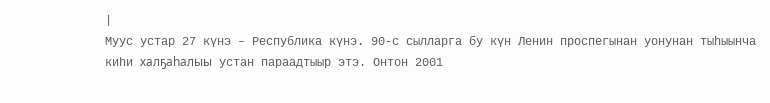|
Муус устар 27 күнэ – Республика күнэ. 90-с сылларга бу күн Ленин проспегынан уонунан тыһыынча киһи халҕаһалыы устан параадтыыр этэ. Онтон 2001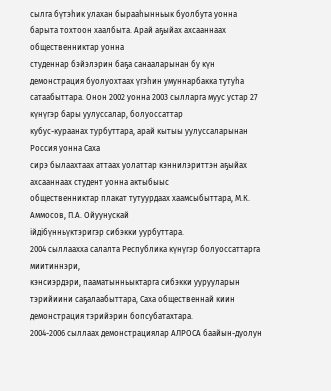сылга бүтэһик улахан бырааһынньык буолбута уонна барыта тохтоон хаалбыта. Арай аҕыйах ахсааннаах общественниктар уонна
студеннар бэйэлэрин баҕа санааларынан бу күн демонстрация буолуохтаах үгэһин умуннарбакка тутуһа сатаабыттара. Онон 2002 уонна 2003 сылларга муус устар 27 күнүгэр бары уулуссалар, болуоссаттар
кубус-кураанах турбуттара, арай кытыы уулуссаларынан Россия уонна Саха
сирэ былаахтаах аттаах уолаттар кэннилэриттэн аҕыйах ахсааннаах студент уонна актыбыыс
общественниктар плакат тутуурдаах хаамсыбыттара, М.К. Аммосов, П.А. Ойуунускай
ійдібүнньүктэригэр сибэкки уурбуттара.
2004 сыллаахха салалта Республика күнүгэр болуоссаттарга миитиннэри,
кэнсиэрдэри, пааматынньыктарга сибэкки уурууларын тэрийиини саҕалаабыттара, Саха общественнай киин
демонстрация тэрийэрин бопсубатахтара.
2004-2006 сыллаах демонстрациялар АЛРОСА баайын-дуолун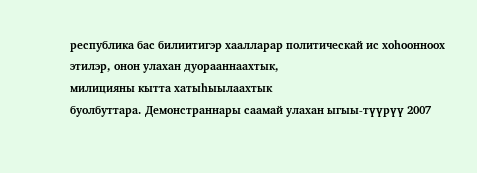республика бас билиитигэр хаалларар политическай ис хоһоонноох этилэр, онон улахан дуорааннаахтык,
милицияны кытта хатыһыылаахтык
буолбуттара. Демонстраннары саамай улахан ыгыы-түүрүү 2007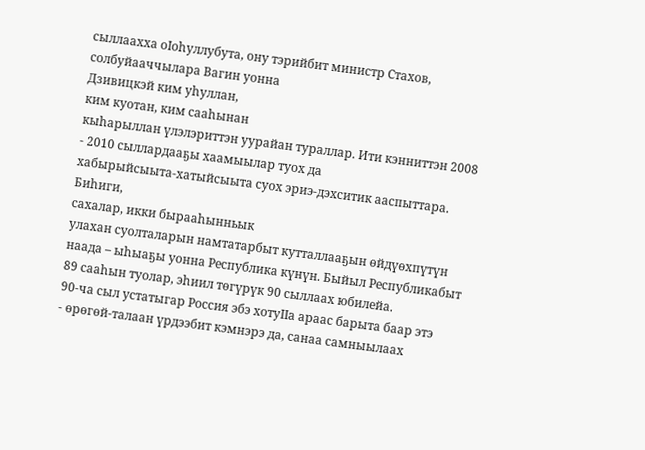сыллаахха оІоһуллубута, ону тэрийбит министр Стахов, солбуйааччылара Вагин уонна
Дзивицкэй ким уһуллан,
ким куотан, ким сааһынан
кыһарыллан үлэлэриттэн уурайан тураллар. Ити кэнниттэн 2008 - 2010 сыллардааҕы хаамыылар туох да
хабырыйсыыта-хатыйсыыта суох эриэ-дэхситик ааспыттара.
Биһиги,
сахалар, икки бырааһынньык
улахан суолталарын намтатарбыт кутталлааҕын өйдүөхпүтүн наада – ыһыаҕы уонна Республика күнүн. Быйыл Республикабыт 89 сааһын туолар, эһиил төгүрүк 90 сыллаах юбилейа.
90-ча сыл устатыгар Россия эбэ хотуІІа араас барыта баар этэ
- өрөгөй-талаан үрдээбит кэмнэрэ да, санаа самныылаах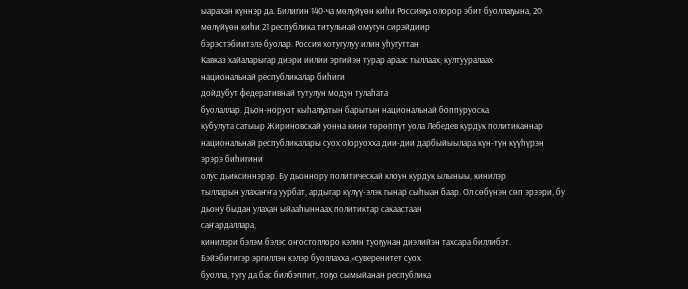ыарахан күннэр да. Билигин 140-ча мөлүйүөн киһи Россияҕа олорор эбит буоллаҕына, 20 мөлүйүөн киһи 21 республика титульнай омугун сирэйдиир
бэрэстэбиитэлэ буолар. Россия хотугулуу илин уһугуттан
Кавказ хайаларыгар диэри иилии эргийэн турар араас тыллаах, култууралаах
национальнай республикалар биһиги
дойдубут федеративнай тутулун модун тулаһата
буолаллар. Дьон-норуот кыһалҕатын барытын национальнай боппуруоска
кубулута сатыыр Жириновскай уонна кини төрөппүт уола Лебедев курдук политиканнар
национальнай республикалары суох оІоруохха дии-дии дарбыйыылара күн-түн күүһүрэн эрэрэ биһигини
олус дьиксиннэрэр. Бу дьоннору политическай клоун курдук ылыныы, кинилэр
тылларын улахаҥҥа уурбат, ардыгар күлүү-элэк гынар сыһыан баар. Ол сөбүнэн сөп эрээри, бу дьону быдан улахан ыйааһыннаах политиктар сакаастаан
саҥардаллара,
кинилэри бэлэм бэлэс оҥостоллоро кэлин туоҕунан диэлийэн тахсара биллибэт.
Бэйэбитигэр эргиллэн кэлэр буоллахха «суверенитет суох
буолла, тугу да бас билбэппит, тоҕо сымыйанан республика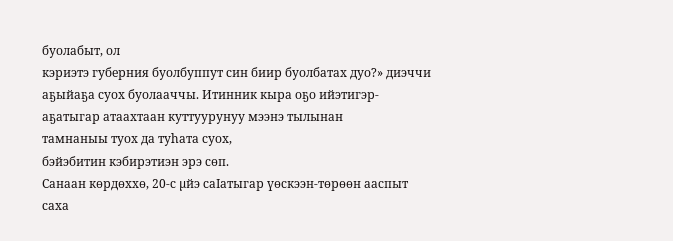буолабыт, ол
кэриэтэ губерния буолбуппут син биир буолбатах дуо?» диэччи аҕыйаҕа суох буолааччы. Итинник кыра оҕо ийэтигэр-аҕатыгар атаахтаан куттуурунуу мээнэ тылынан
тамнаныы туох да туһата суох,
бэйэбитин кэбирэтиэн эрэ сөп.
Санаан көрдөххө, 20-с µйэ саІатыгар үөскээн-төрөөн ааспыт саха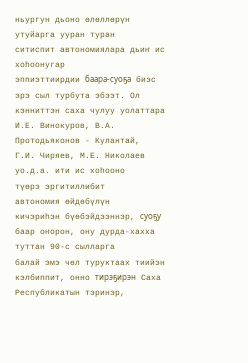ньургун дьоно өлөллөрүн утуйарга ууран туран
ситиспит автономиялара дьиҥ ис хоһоонугар
эппиэттиирдии баара-суоҕа биэс эрэ сыл турбута эбээт. Ол
кэнниттэн саха чулуу уолаттара И.Е. Винокуров, В.А. Протодьяконов - Кулантай,
Г.И. Чиряев, М.Е. Николаев уо.д.а. ити ис хоһооно
түөрэ эргитиллибит
автономия өйдөбүлүн
кичэриһэн бүөбэйдээннэр, суоҕу баар оҥорон, ону дурда-хахха туттан 90-с сылларга
балай эмэ чөл туруктаах тиийэн кэлбиппит, онно тирэҕирэн Саха Республикатын тэринэр,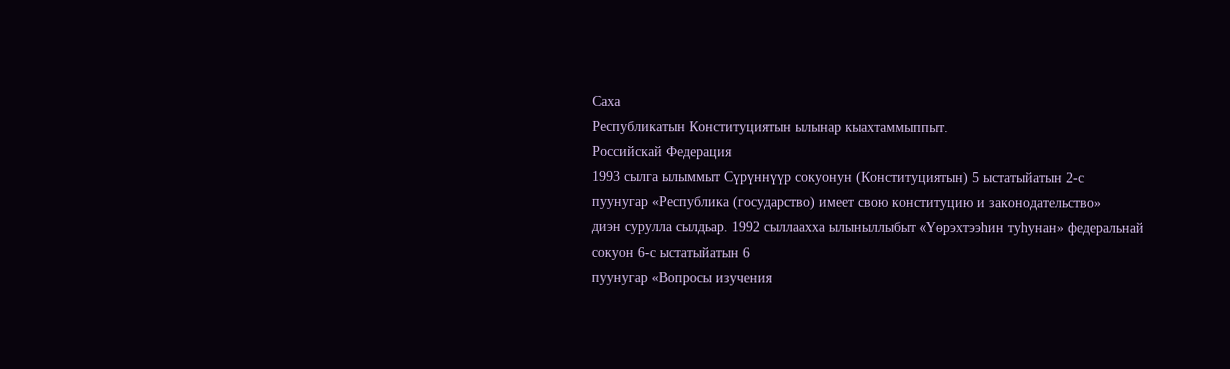Саха
Республикатын Конституциятын ылынар кыахтаммыппыт.
Российскай Федерация
1993 сылга ылыммыт Сүрүннүүр сокуонун (Конституциятын) 5 ыстатыйатын 2-с
пуунугар «Республика (государство) имеет свою конституцию и законодательство»
диэн сурулла сылдьар. 1992 сыллаахха ылыныллыбыт «Yөрэхтээһин туһунан» федеральнай сокуон 6-с ыстатыйатын 6
пуунугар «Вопросы изучения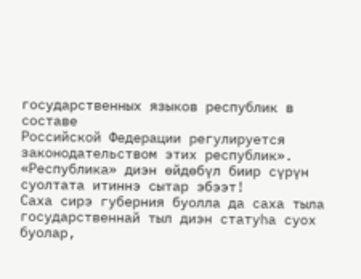государственных языков республик в составе
Российской Федерации регулируется законодательством этих республик».
«Республика» диэн өйдөбүл биир сүрүн суолтата итиннэ сытар эбээт!
Саха сирэ губерния буолла да саха тыла государственнай тыл диэн статуһа суох буолар,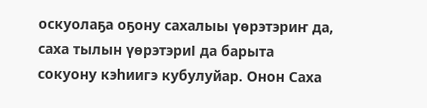оскуолаҕа оҕону сахалыы үөрэтэриҥ да, саха тылын үөрэтэриІ да барыта сокуону кэһиигэ кубулуйар. Онон Саха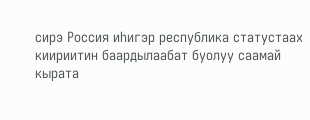сирэ Россия иһигэр республика статустаах киириитин баардылаабат буолуу саамай
кырата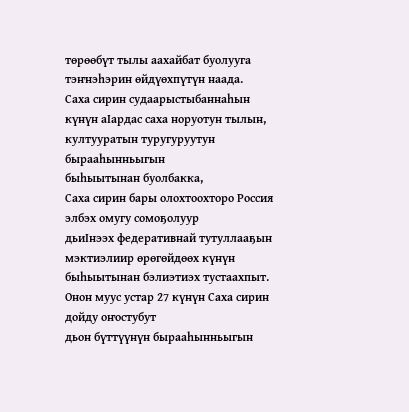төрөөбүт тылы аахайбат буолууга тэҥнэһэрин өйдүөхпүтүн наада.
Саха сирин судаарыстыбаннаһын
күнүн аІардас саха норуотун тылын,
култууратын туругуруутун бырааһынньыгын
быһыытынан буолбакка,
Саха сирин бары олохтоохторо Россия элбэх омугу сомоҕолуур
дьиІнээх федеративнай тутуллааҕын мэктиэлиир өрөгөйдөөх күнүн быһыытынан бэлиэтиэх тустаахпыт.
Онон муус устар 27 күнүн Саха сирин дойду оҥостубут
дьон бүттүүнүн бырааһынньыгын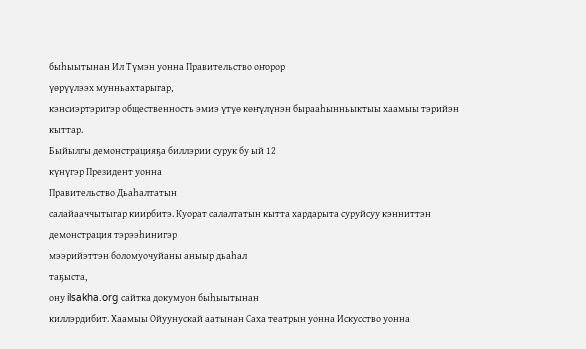быһыытынан Ил Түмэн уонна Правительство оҥорор
үөрүүлээх мунньахтарыгар,
кэнсиэртэригэр общественность эмиэ үтүө көҥүлүнэн бырааһынньыктыы хаамыы тэрийэн
кыттар.
Быйылгы демонстрацияҕа биллэрии сурук бу ый 12
күнүгэр Президент уонна
Правительство Дьаһалтатын
салайааччытыгар киирбитэ. Куорат салалтатын кытта хардарыта суруйсуу кэнниттэн
демонстрация тэрээһинигэр
мээрийэттэн боломуочуйаны аныыр дьаһал
таҕыста,
ону ilsakha.org сайтка докумуон быһыытынан
киллэрдибит. Хаамыы Ойуунускай аатынан Саха театрын уонна Искусство уонна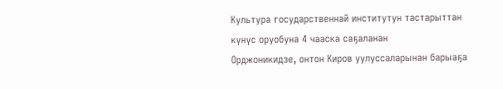Культура государственнай институтун тастарыттан күнүс оруобуна 4 чааска саҕаланан
Орджоникидзе, онтон Киров уулуссаларынан барыаҕа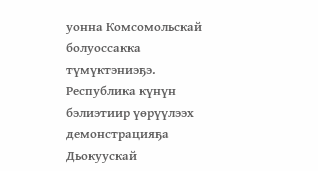уонна Комсомольскай болуоссакка түмүктэниэҕэ.
Республика күнүн бэлиэтиир үөрүүлээх демонстрацияҕа
Дьокуускай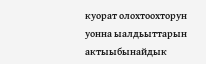куорат олохтоохторун уонна ыалдьыттарын актыыбынайдык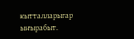кытталларыгар
ыҥырабыт.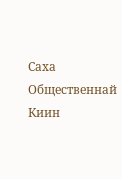Саха Общественнай Киин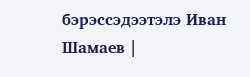бэрэссэдээтэлэ Иван Шамаев |